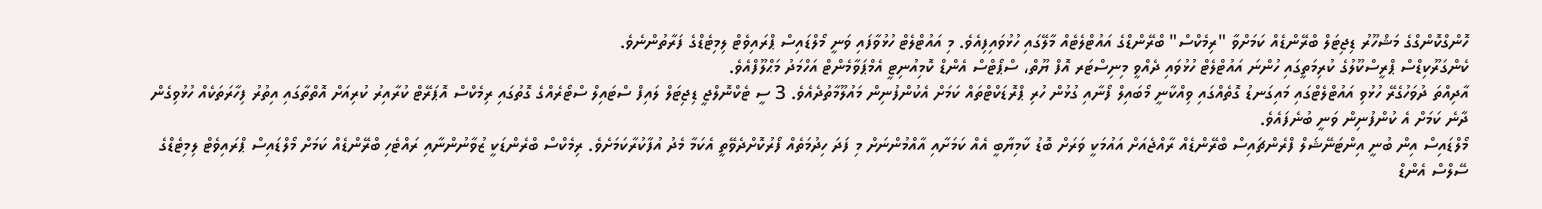ހޮންގްކޮންގްގެ މަޝްހޫރު ޑިޖިޓަލް ބްރޭންޑެއް ކަމަށްވާ "ރިމެކްސް" ބްރޭންޑްގެ އައުޓްލެޓެއް މާލޭގައި ހުޅުވައިފިއެވެ. މި އައުޓްލެޓް ހުޅުވާފައި ވަނީ މޯލްޑައިސް ޕްރައިވެޓް ލިމިޓެޑްގެ ފަރާތުންނެވެ.
ކެންގަރޫކިޑްސް ޕްރީސްކޫލުގެ ކުރިމަތީގައި ހުންނަ އައުޓްލެޓް ހުޅުވައި ދެއްވީ މިނިސްޓަރ އޮފް ޔޫތް، ސްޕޯޓްސް އެންޑް ކޮމިއުނިޓީ އެމްޕަވާމެންޓް އަހްމަދު މަޙްލޫފްއެވެ.
އާދިއްތަ ދުވަހުގެރޭ ހުޅުވި އައުޓްލެޓްގައި މައިގަނޑު ގޮތެއްގައި ވިއްކާނީ މޯބައިލް ފޯނާއި ގުޅުން ހުރި ޕްރޮޑަކްޓްތައް ކަމަށް އެކުންފުނިން މައުލޫމާތުދެއެވެ. 3 ސީ ޓެކްނޮލްޖީ ޑިޖިޓަލް ލައިފް ސްޓައިލް ސްޓޯރެއްގެ ގޮތުގައި ރިމެކްސް އޮޕަރޭޓް ކުރާއިރު ކުރިއަށް އޮތްތާގައި އިތުރު ފިހާރަތަކެއް ހުޅުވިގެން ދާނެ ކަމަށް އެ ކުންފުނިން ވަނީ ބުނެފައެވެ.
މޯލްޑައިސް އިން ބުނީ އިންޓަނޭޝަލް ފްރެންޗައިސް ބްރޭންޑެއް ރާއްޖެއަށް އައުމަކީ ވަރަށް ބޮޑު ކާމިޔާބީ އެއް ކަމަށާއި އާއްމުންނަށް މި ފަދަ ހިދުމަތެއް ފޯރުކޮށްދެވޭތީ އެކަމާ މެދު އުފާކުރާކަމަށެވެ. ރިމެކްސް ބްރެންޑަކީ ޒުވާނުންނާއި ރައްޓެހި ބްރޭންޑެއް ކަމަށް މޯލްޑައިސް ޕްރައިވެޓް ލިމިޓެޑްގެ ސޭލްސް އެންޑް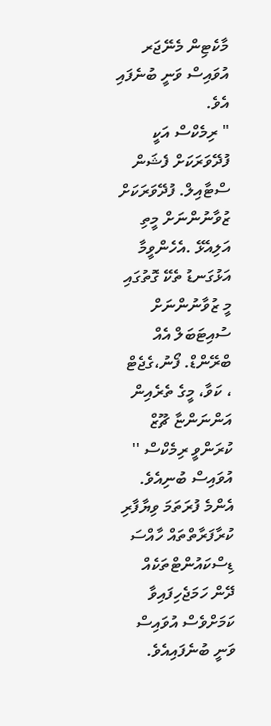މާކެޓިން މެނޭޖަރ އުވައިސް ވަނީ ބުނެފައި އެވެ.
" ރިމެކްސް އަކީ ފުދޭވަރަކަށް ފެޝަން ސްޓާއިލް. ފުދޭވަރަކަށް ޒުވާނުންނަށް މީތި އަލިއެޅޭ .އެހެންވީމާ އަޅުގަނޑު ތެކޭ ގޮތުގައި މީ ޒުވާނުންނަށް ސުއިޓަބަލް އެއް ބްރޭންޑް. ފޯނު،ގެޖެޓް ، ކަވާ، މީގެ ތެރެއިން އަންނަންޏާ ޗޫޒް ކުރަންވީ ރިމެކްސް '' އުވައިސް ބުނިއެވެ.
އެންމެ ފުރަތަމަ ވިޔާފާރި ކުރާފަރާތްތައް ހާއްސަ ޑިސްކައުންޓްތަކެއް ދޭން ހަމަޖެހިފައިވާ ކަމަށްވެސް އުވައިސް ވަނީ ބުނެފައިއެވެ.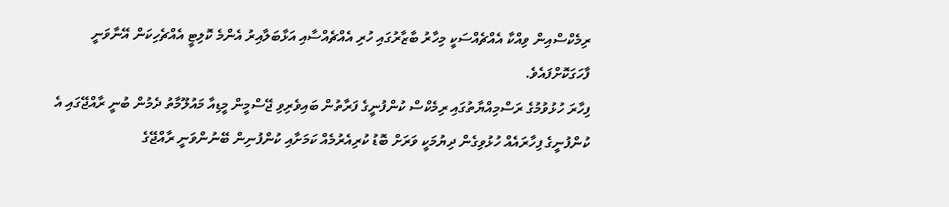ރިމެކްސްއިން ވިއްކާ އެއްޗެއްސަކީ މިހާރު ބާޒާރުގައި ހުރި އެއްޗެއްސާއި އަޅާބަލާއިރު އެންމެ ކޮލިޓީ އެއްޗެހިކަން އޭނާވަނީ ފާހަގަކޮށްފައެވެ.
ފިހާރަ ހުޅުވުމުގެ ރަސްމިއްޔާތުގައި ރިމެކްސް ކުންފުނީގެ ފަރާތުން ބައިވެރިވި ޖޭސްމީން މީޑިއާ މައުލޫމާތު ދެމުން ބުނީ ރާއްޖޭގައި އެ ކުންފުނީގެ ފިހާރައެއް ހުޅުވިގެން ދިޔުމަކީ ވަރަށް ބޮޑު ކުރިއެރުމެއް ކަމަށާއި ކުންފުނިން ބޭނުންވަނީ ރާއްޖޭގެ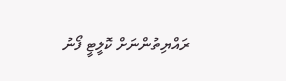ރައްޔިތުންނަށް ކޮލީޓީ ފޯނު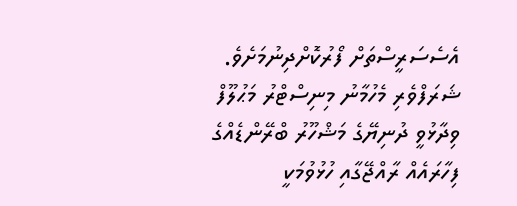އެސެސަރީސްތަށް ފޯރުކޮށްދިނުމަށެވެ.
ޝަރަފްވެރި މެހުމާނު މިނިސްޓްރު މަޙުލޫފް ވިދާޅުވީ ދުނިޔޭގެ މަޝްހޫރު ބްރޭންޑެއްގެ ފިހާރައެއް ރާއްޖޭގާއި ހުޅުވުމަކީ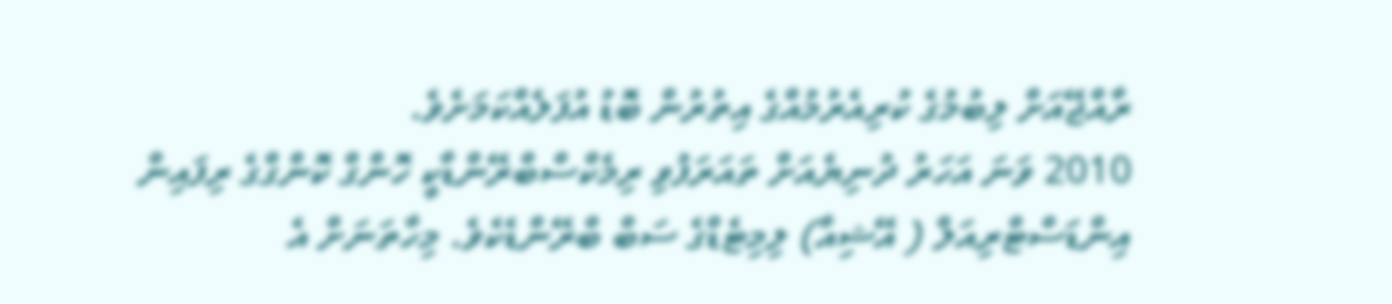ރާއްޖޭއަށް ލިބުމުގެ ކުރިއެރުމުއްގެ އިތުރުން ބޮޑު އުފަލެއްކަމަށެވެ.
2010 ވަނަ އަހަރު ދުނިޔެއަށް ތައަރަފުވި ރިމެކްސްބްރޭންޑާކީ ހޮންގް ކޮންގްގެ ރިފައިން އިންޑަސްޓްރިއަލް ( އޭޝިއާ) ލިމިޓެޑްގެ ސަބް ބްރޭންޑެކެވެ. މިހާތަނަށް އެ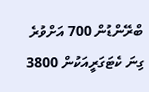ބްރޭންޑުން 700 އަށްވުރެ ގިނަ ކެޓަގަރީއަކުން 3800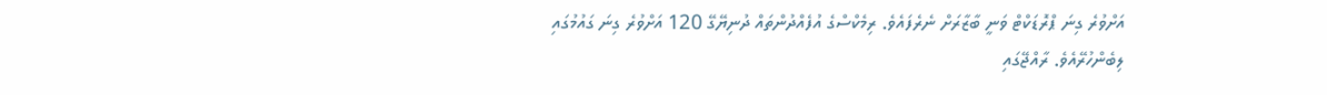އަށްވުރެ ގިނަ ޕްރޮޑަކްޓް ވަނީ ބާޒާރަށް ނެރެފައެވެ. ރިމެކްސްގެ އުފެއްދުންތައް ދުނިޔޭގޭ 120 އަށްވުރެ ގިނަ ގައުމުގައި ލިބެންހުރޭއެވެ. ރާއްޖޭގައި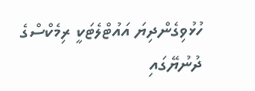ހުޅުވިގެންދިޔަ އައުޓްލެޓަކީ ރިމެކްސްގެ ދުނުޔޭގައި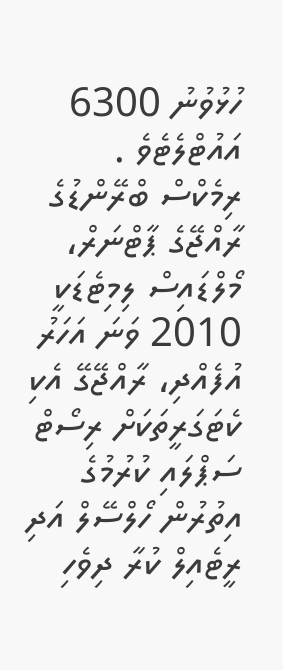ހުޅުވުނު 6300 އައުޓްލެޓެވެ .
ރިމެކްސް ބްރޭންޑުގެ ރާއްޖޭގެ ޕާޓްނަރް، މޯލްޑައިސް ލިމިޓެޑަކީ 2010 ވަނަ އަހަރު އުފެއްދި، ރާއްޖޭގޭ އެކި ކެޓަގަރީތަކަށް ރިސޯޓް ސަޕްލައި ކުރުމުގެ އިތުރުން ހޯލްސޭލް އަދި ރީޓެއިލް ކުރާ ދިވެހި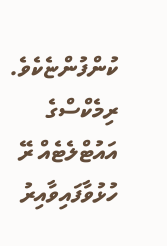ކުންފުންޏެކެވެ.
ރިމެކްސްގެ އައުޓްލެޓެއް ރޭ ހުޅުވާފައިވާއިރު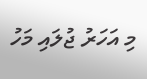މި އަހަރު ޖުލައި މަހު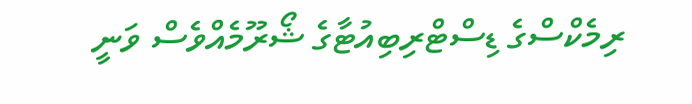ރިމެކްސްގެ ޑިސްޓްރިބިއުޓާގެ ޝޯރޫމެއްވެސް ވަނީ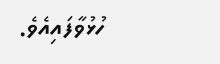ހުޅުވާފައިއެވެ.